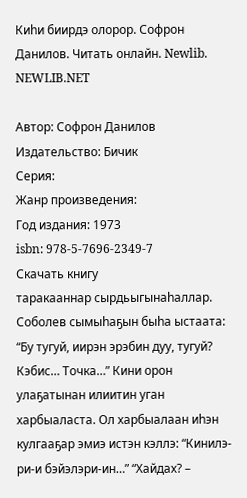Киһи биирдэ олорор. Софрон Данилов. Читать онлайн. Newlib. NEWLIB.NET

Автор: Софрон Данилов
Издательство: Бичик
Серия:
Жанр произведения:
Год издания: 1973
isbn: 978-5-7696-2349-7
Скачать книгу
таракааннар сырдьыгынаһаллар. Соболев сымыһаҕын быһа ыстаата: “Бу тугуй, иирэн эрэбин дуу, тугуй? Кэбис… Точка…” Кини орон улаҕатынан илиитин уган харбыаласта. Ол харбыалаан иһэн кулгааҕар эмиэ истэн кэллэ: “Кинилэ-ри-и бэйэлэри-ин…” “Хайдах? –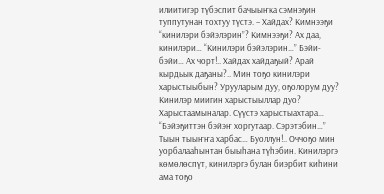илиитигэр түбэспит бачыыҥка сэмнэҕин туппутунан тохтуу түстэ. – Хайдах? Кимнээҕи “кинилэри бэйэлэрин”? Кимнээҕи? Ах даа, кинилэри… “Кинилэри бэйэлэрин…” Бэйи-бэйи… Ах чорт!.. Хайдах хайдаҕый? Арай кырдьык даҕаны?.. Мин тоҕо кинилэри харыстыыбын? Урууларым дуу, оҕолорум дуу? Кинилэр миигин харыстыыллар дуо? Харыстаамыналар. Сүүстэ харыстыахтара… “Бэйэҕиттэн бэйэҥ хоргутаар. Сэрэтэбин…” Тыын тыыҥҥа харбас… Буоллун!.. Оччоҕо мин уорбалааһынтан быыһана түһэбин. Кинилэргэ көмөлөспүт, кинилэргэ булан биэрбит киһини ама тоҕо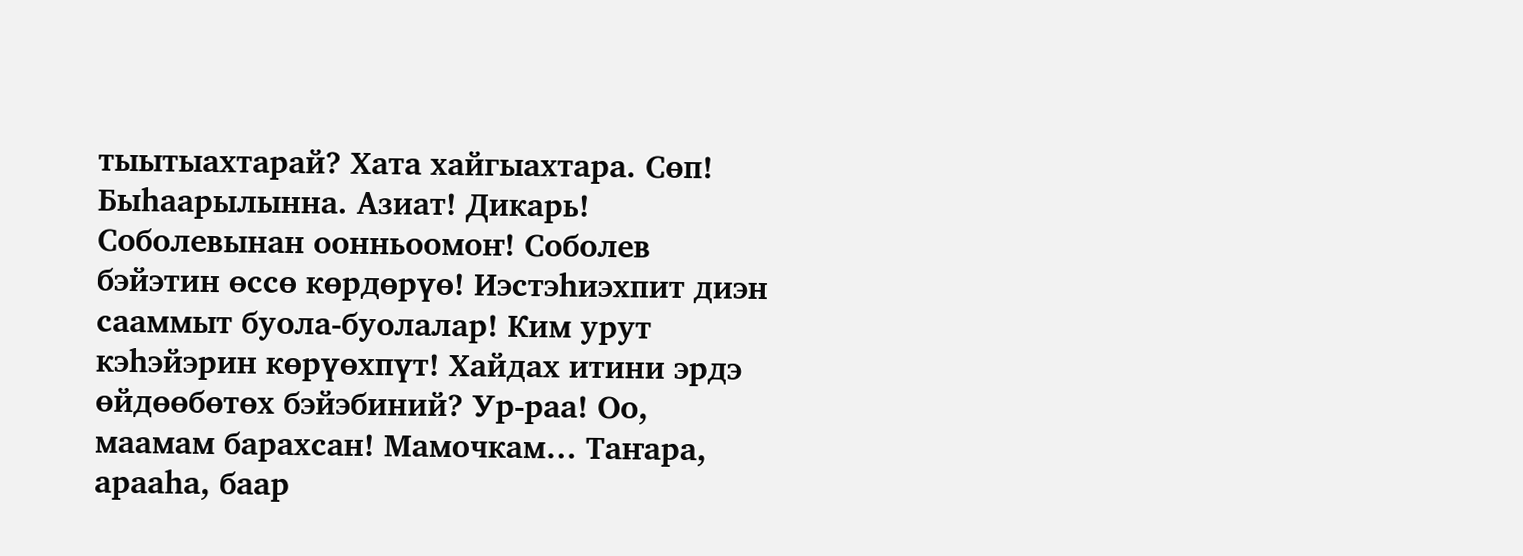тыытыахтарай? Хата хайгыахтара. Сөп! Быһаарылынна. Азиат! Дикарь! Соболевынан оонньоомоҥ! Соболев бэйэтин өссө көрдөрүө! Иэстэһиэхпит диэн сааммыт буола-буолалар! Ким урут кэһэйэрин көрүөхпүт! Хайдах итини эрдэ өйдөөбөтөх бэйэбиний? Ур-раа! Оо, маамам барахсан! Мамочкам… Таҥара, арааһа, баар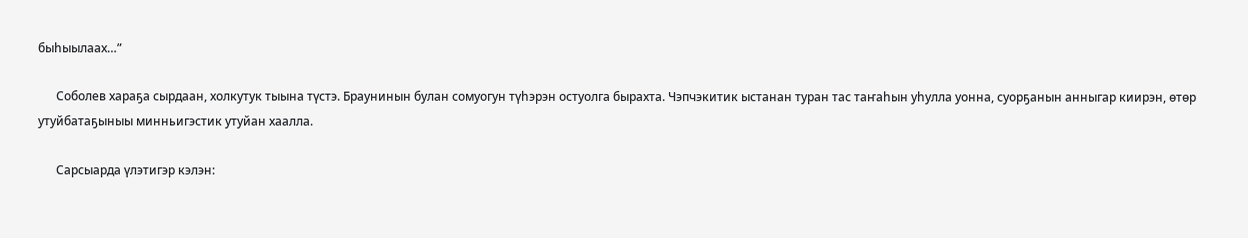быһыылаах…”

      Соболев хараҕа сырдаан, холкутук тыына түстэ. Браунинын булан сомуогун түһэрэн остуолга бырахта. Чэпчэкитик ыстанан туран тас таҥаһын уһулла уонна, суорҕанын анныгар киирэн, өтөр утуйбатаҕыныы минньигэстик утуйан хаалла.

      Сарсыарда үлэтигэр кэлэн: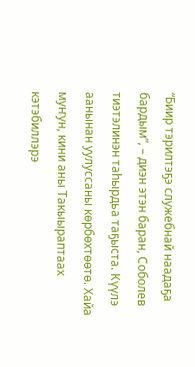“Биир тэрилтэҕэ служебнай наадаҕа бардым”, – диэн этэн баран, Соболев тиэтэлинэн таһырдьа таҕыста. Күүлэ аанынан уулуссаны көрбөхтөөтө. Хайа муҥун, кини аны Такыыраптаах кэтэбиллэрэ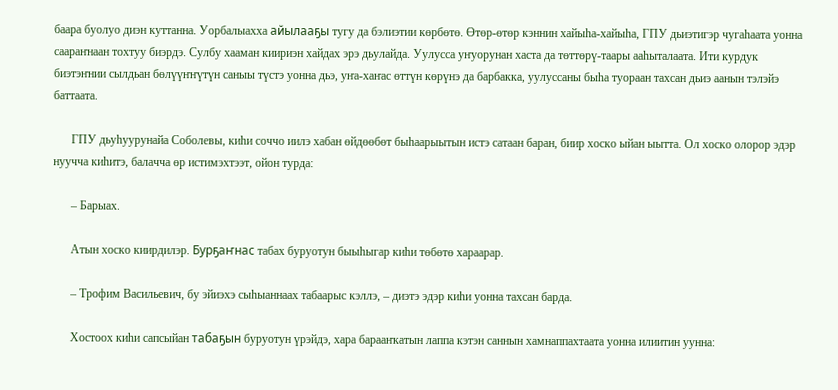баара буолуо диэн куттанна. Уорбалыахха айылааҕы тугу да бэлиэтии көрбөтө. Өтөр-өтөр кэннин хайыһа-хайыһа, ГПУ дьиэтигэр чугаһаата уонна саараҥнаан тохтуу биэрдэ. Сулбу хааман киириэн хайдах эрэ дьулайда. Уулусса уҥуорунан хаста да төттөрү-таары ааһыталаата. Ити курдук биэтэҥнии сылдьан бөлүүҥҥүтүн саныы түстэ уонна дьэ, уҥа-хаҥас өттүн көрүнэ да барбакка, уулуссаны быһа туораан тахсан дьиэ аанын тэлэйэ баттаата.

      ГПУ дьуһуурунайа Соболевы, киһи соччо иилэ хабан өйдөөбөт быһаарыытын истэ сатаан баран, биир хоско ыйан ыытта. Ол хоско олорор эдэр нуучча киһитэ, балачча өр истимэхтээт, ойон турда:

      – Барыах.

      Атын хоско киирдилэр. Бурҕаҥнас табах буруотун быыһыгар киһи төбөтө хараарар.

      – Трофим Васильевич, бу эйиэхэ сыһыаннаах табаарыс кэллэ, – диэтэ эдэр киһи уонна тахсан барда.

      Хостоох киһи сапсыйан табаҕын буруотун үрэйдэ, хара барааҥкатын лаппа кэтэн саннын хамнаппахтаата уонна илиитин уунна: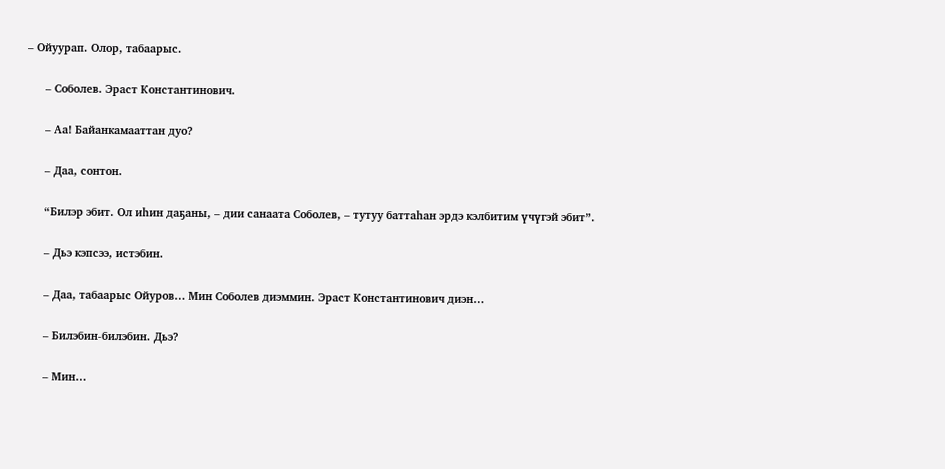– Ойуурап. Олор, табаарыс.

      – Соболев. Эраст Константинович.

      – Аа! Байанкамааттан дуо?

      – Даа, сонтон.

      “Билэр эбит. Ол иһин даҕаны, – дии санаата Соболев, – тутуу баттаһан эрдэ кэлбитим үчүгэй эбит”.

      – Дьэ кэпсээ, истэбин.

      – Даа, табаарыс Ойуров… Мин Соболев диэммин. Эраст Константинович диэн…

      – Билэбин-билэбин. Дьэ?

      – Мин…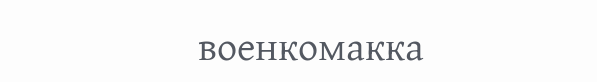военкомакка